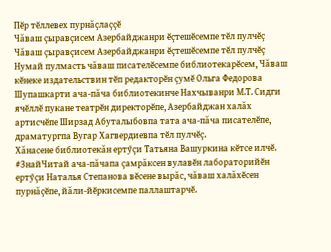Пӗр тӗллевех пурнăçлаççӗ
Чăваш çыравçисем Азербайджанри ӗçтешӗсемпе тӗл пулчӗç
Чăваш çыравçисем Азербайджанри ӗçтешӗсемпе тӗл пулчӗç
Нумай пулмасть чăваш писателӗсемпе библиотекарӗсем, Чăваш кӗнеке издательствин тӗп редакторӗн çумӗ Ольга Федорова Шупашкарти ача-пăча библиотекинче Нахчыванри М.Т. Сидги ячӗллӗ пукане театрӗн директорӗпе, Азербайджан халăх артисчӗпе Ширзад Абуталыбовпа тата ача-пăча писателӗпе, драматургпа Вугар Хагвердиевпа тӗл пулчӗç.
Хăнасене библиотекăн ертӳçи Татьяна Вашуркина кӗтсе илчӗ. #ЗнайЧитай ача-пăчапа çамрăксен вулавӗн лабораторийӗн ертӳçи Наталья Степанова вӗсене вырăс, чăваш халăхӗсен пурнăçӗпе, йăли-йӗркисемпе паллаштарчӗ.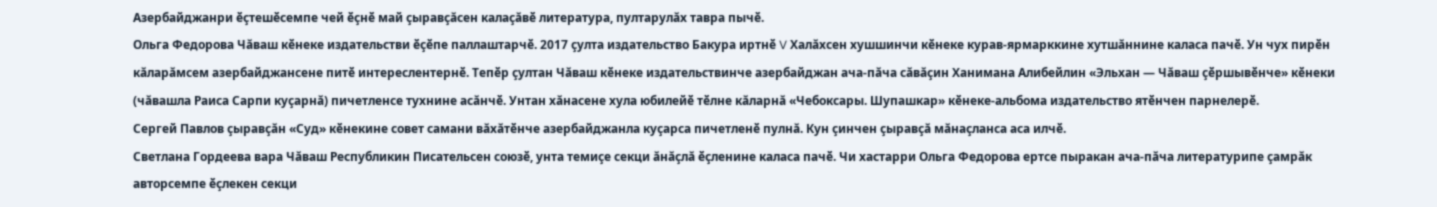Азербайджанри ӗçтешӗсемпе чей ӗçнӗ май çыравçăсен калаçăвӗ литература, пултарулăх тавра пычӗ.
Ольга Федорова Чăваш кӗнеке издательстви ӗçӗпе паллаштарчӗ. 2017 çулта издательство Бакура иртнӗ V Халăхсен хушшинчи кӗнеке курав-ярмарккине хутшăннине каласа пачӗ. Ун чух пирӗн кăларăмсем азербайджансене питӗ интереслентернӗ. Тепӗр çултан Чăваш кӗнеке издательствинче азербайджан ача-пăча сăвăçин Ханимана Алибейлин «Эльхан — Чăваш çӗршывӗнче» кӗнеки (чăвашла Раиса Сарпи куçарнă) пичетленсе тухнине асăнчӗ. Унтан хăнасене хула юбилейӗ тӗлне кăларнă «Чебоксары. Шупашкар» кӗнеке-альбома издательство ятӗнчен парнелерӗ.
Сергей Павлов çыравçăн «Суд» кӗнекине совет самани вăхăтӗнче азербайджанла куçарса пичетленӗ пулнă. Кун çинчен çыравçă мăнаçланса аса илчӗ.
Светлана Гордеева вара Чăваш Республикин Писательсен союзӗ, унта темиçе секци ăнăçлă ӗçленине каласа пачӗ. Чи хастарри Ольга Федорова ертсе пыракан ача-пăча литературипе çамрăк авторсемпе ӗçлекен секци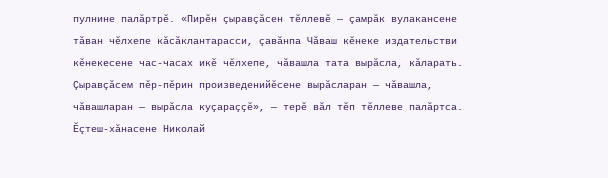пулнине палăртрӗ. «Пирӗн çыравçăсен тӗллевӗ — çамрăк вулакансене тăван чӗлхепе кăсăклантарасси, çавăнпа Чăваш кӗнеке издательстви кӗнекесене час-часах икӗ чӗлхепе, чăвашла тата вырăсла, кăларать. Çыравçăсем пӗр-пӗрин произведенийӗсене вырăсларан — чăвашла, чăвашларан — вырăсла куçараççӗ», — терӗ вăл тӗп тӗллеве палăртса. Ӗçтеш-хăнасене Николай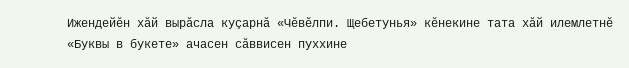Ижендейӗн хăй вырăсла куçарнă «Чӗвӗлпи. Щебетунья» кӗнекине тата хăй илемлетнӗ «Буквы в букете» ачасен сăввисен пуххине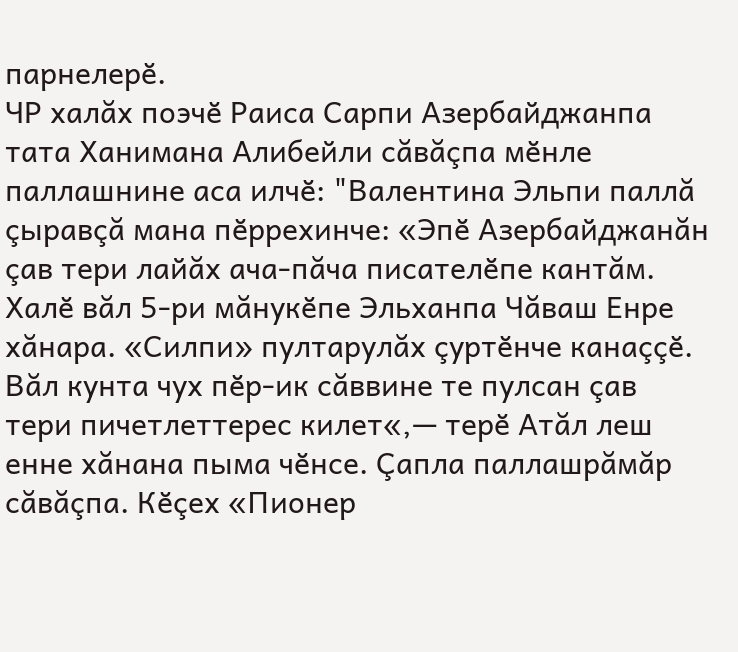парнелерӗ.
ЧР халăх поэчӗ Раиса Сарпи Азербайджанпа тата Ханимана Алибейли сăвăçпа мӗнле паллашнине аса илчӗ: "Валентина Эльпи паллă çыравçă мана пӗррехинче: «Эпӗ Азербайджанăн çав тери лайăх ача-пăча писателӗпе кантăм. Халӗ вăл 5-ри мăнукӗпе Эльханпа Чăваш Енре хăнара. «Силпи» пултарулăх çуртӗнче канаççӗ. Вăл кунта чух пӗр-ик сăввине те пулсан çав тери пичетлеттерес килет«,— терӗ Атăл леш енне хăнана пыма чӗнсе. Çапла паллашрăмăр сăвăçпа. Кӗçех «Пионер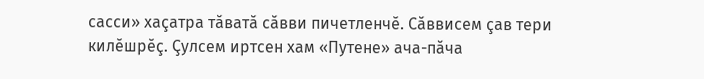сасси» хаçатра тăватă сăвви пичетленчӗ. Сăввисем çав тери килӗшрӗç. Çулсем иртсен хам «Путене» ача-пăча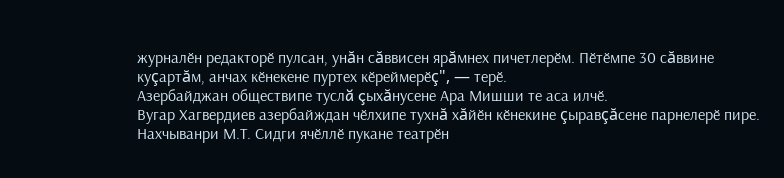журналӗн редакторӗ пулсан, унăн сăввисен ярăмнех пичетлерӗм. Пӗтӗмпе 30 сăввине куçартăм, анчах кӗнекене пуртех кӗреймерӗç", — терӗ.
Азербайджан обществипе туслă çыхăнусене Ара Мишши те аса илчӗ.
Вугар Хагвердиев азербайждан чӗлхипе тухнă хăйӗн кӗнекине çыравçăсене парнелерӗ пире. Нахчыванри М.Т. Сидги ячӗллӗ пукане театрӗн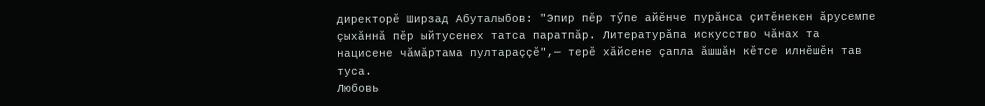директорӗ Ширзад Абуталыбов: "Эпир пӗр тӳпе айӗнче пурăнса çитӗнекен ăрусемпе çыхăннă пӗр ыйтусенех татса паратпăр. Литературăпа искусство чăнах та нацисене чăмăртама пултараççӗ",— терӗ хăйсене çапла ăшшăн кӗтсе илнӗшӗн тав туса.
Любовь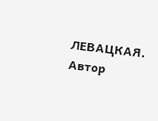ЛЕВАЦКАЯ.
Автор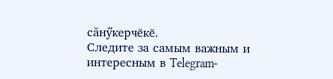сăнӳкерчӗкӗ.
Следите за самым важным и интересным в Telegram-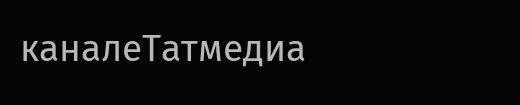каналеТатмедиа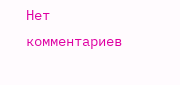Нет комментариев